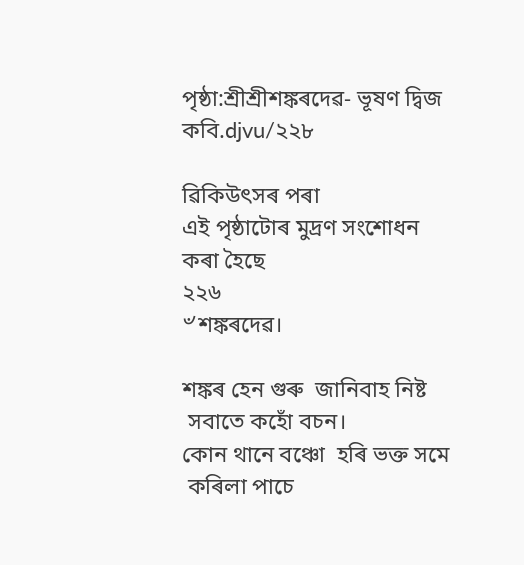পৃষ্ঠা:শ্ৰীশ্ৰীশঙ্কৰদেৱ- ভূষণ দ্বিজ কবি.djvu/২২৮

ৱিকিউৎসৰ পৰা
এই পৃষ্ঠাটোৰ মুদ্ৰণ সংশোধন কৰা হৈছে
২২৬
৺শঙ্কৰদেৱ।

শঙ্কৰ হেন গুৰু  জানিবাহ নিষ্ট
 সবাতে কহোঁ বচন।
কোন থানে বঞ্চো  হৰি ভক্ত সমে
 কৰিলা পাচে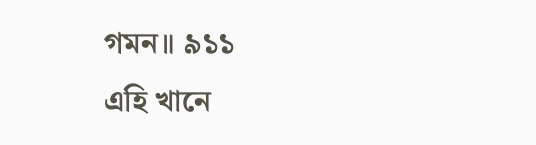গমন॥ ৯১১
এহি খানে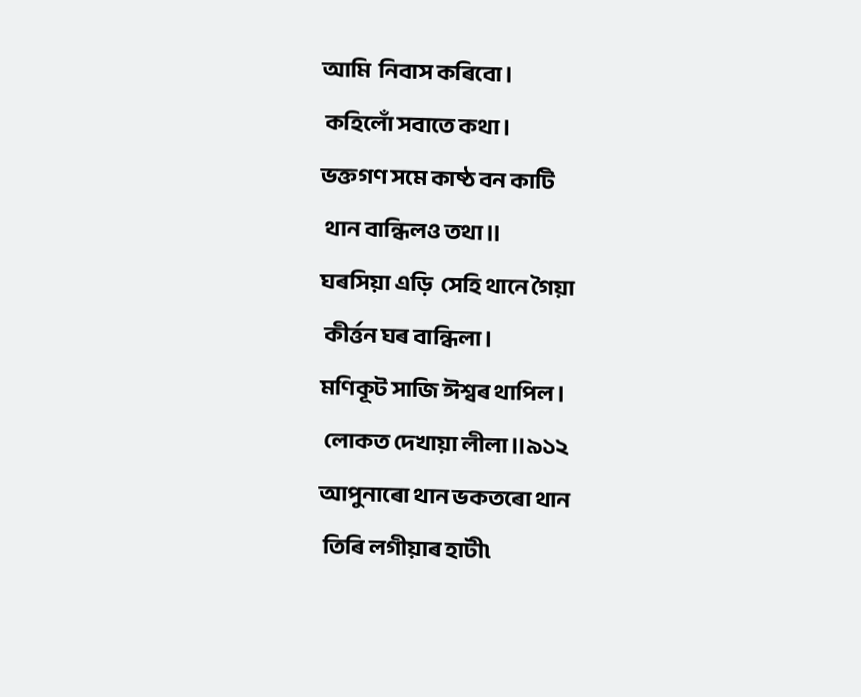আমি  নিবাস কৰিবো।
 কহিলোঁ সবাতে কথা।
ভক্তগণ সমে কাষ্ঠ বন কাটি
 থান বান্ধিলও তথা॥
ঘৰসিয়া এড়ি  সেহি থানে গৈয়া
 কীৰ্ত্তন ঘৰ বান্ধিলা।
মণিকূট সাজি ঈশ্বৰ থাপিল।
 লোকত দেখায়া লীলা॥৯১২
আপুনাৰো থান ভকতৰো থান
 তিৰি লগীয়াৰ হাটী৷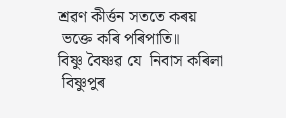শ্ৰৱণ কীৰ্ত্তন সততে কৰয়
 ভক্তে কৰি পৰিপাতি॥
বিষ্ণু বৈষ্ণৱ যে  নিবাস কৰিলা
 বিষ্ণুপুৰ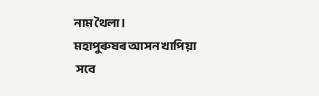নাম থৈলা।
মহাপুৰুষৰ আসন খাপিয়া
 সবে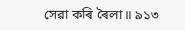সেৱা কৰি ৰৈলা॥ ৯১৩